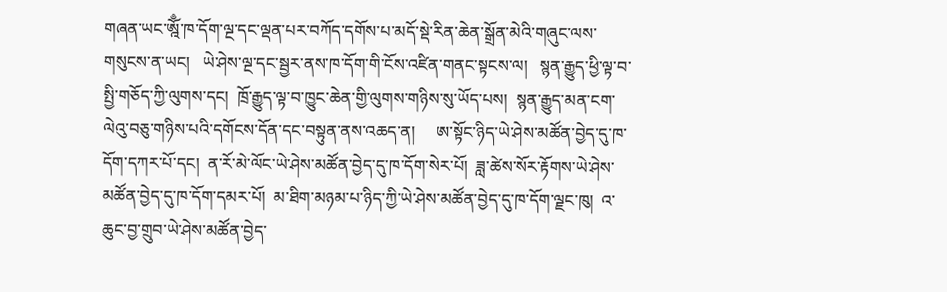གཞན་ཡང་ཨྰོྃ་ཁ་དོག་ལྔ་དང་ལྡན་པར་བཀོད་དགོས་པ་མདོ་སྡེ་རིན་ཆེན་སྒྲོན་མེའི་གཞུང་ལས་གསུངས་ན་ཡང།   ཡེ་ཤེས་ལྔ་དང་སྦྱར་ནས་ཁ་དོག་གི་ངོས་འཛིན་གནང་སྟངས་ལ།   སྙན་རྒྱུད་ཕྱི་ལྟ་བ་སྤྱི་གཅོད་ཀྱི་ལུགས་དང།  ཁྲོ་རྒྱུད་ལྟ་བ་ཁྱུང་ཆེན་གྱི་ལུགས་གཉིས་སུ་ཡོད་པས།  སྙན་རྒྱུད་མན་ངག་ལེའུ་བཅུ་གཉིས་པའི་དགོངས་དོན་དང་བསྟུན་ནས་འཆད་ན།     ཨ་སྟོང་ཉིད་ཡེ་ཤེས་མཚོན་བྱེད་དུ་ཁ་དོག་དཀར་པོ་དང།  ན་རོ་མེ་ལོང་ཡེ་ཤེས་མཚོན་བྱེད་དུ་ཁ་དོག་སེར་པོ།  ཟླ་ཚེས་སོར་རྟོགས་ཡེ་ཤེས་མཚོན་བྱེད་དུ་ཁ་དོག་དམར་པོ།  མ་ཐིག་མཉམ་པ་ཉིད་ཀྱི་ཡེ་ཤེས་མཚོན་བྱེད་དུ་ཁ་དོག་ལྗང་ཁུ།  འ་ཆུང་བྱ་གྲུབ་ཡེ་ཤེས་མཚོན་བྱེད་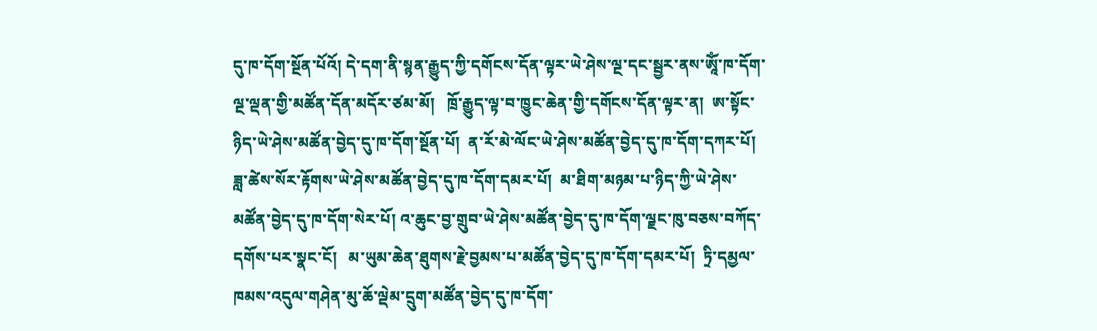དུ་ཁ་དོག་སྔོན་པོའོ། དེ་དག་ནི་སྙན་རྒྱུད་ཀྱི་དགོངས་དོན་ལྟར་ཡེ་ཤེས་ལྔ་དང་སྦྱར་ནས་ཨཱོཾ་ཁ་དོག་ལྔ་ལྡན་གྱི་མཚོན་དོན་མདོར་ཙམ་མོ།   ཁྲོ་རྒྱུད་ལྟ་བ་ཁྱུང་ཆེན་གྱི་དགོངས་དོན་ལྟར་ན།  ཨ་སྟོང་ཉིད་ཡེ་ཤེས་མཚོན་བྱེད་དུ་ཁ་དོག་སྔོན་པོ།  ན་རོ་མེ་ལོང་ཡེ་ཤེས་མཚོན་བྱེད་དུ་ཁ་དོག་དཀར་པོ།  ཟླ་ཚེས་སོར་རྟོགས་ཡེ་ཤེས་མཚོན་བྱེད་དུ་ཁ་དོག་དམར་པོ།  མ་ཐིག་མཉམ་པ་ཉིད་ཀྱི་ཡེ་ཤེས་མཚོན་བྱེད་དུ་ཁ་དོག་སེར་པོ། འ་ཆུང་བྱ་གྲུབ་ཡེ་ཤེས་མཚོན་བྱེད་དུ་ཁ་དོག་ལྗང་ཁུ་བཅས་བཀོད་དགོས་པར་སྣང་ངོ།   མ་ཡུམ་ཆེན་ཐུགས་རྗེ་བྱམས་པ་མཚོན་བྱེད་དུ་ཁ་དོག་དམར་པོ།  ཏྲི་དམྱལ་ཁམས་འདུལ་གཤེན་མུ་ཆོ་ལྡེམ་དྲུག་མཚོན་བྱེད་དུ་ཁ་དོག་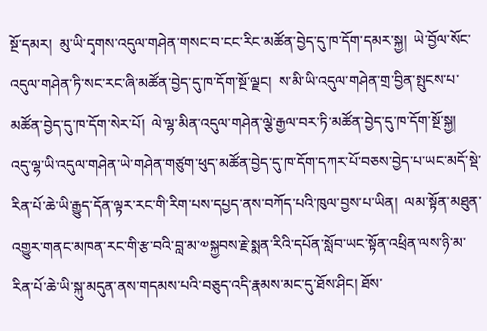སྔོ་དམར།  མུ་ཡི་དྭགས་འདུལ་གཤེན་གསང་བ་ངང་རིང་མཚོན་བྱེད་དུ་ཁ་དོག་དམར་སྐྱ།  ཡེ་བྱོལ་སོང་འདུལ་གཤེན་ཏི་སང་རང་ཞི་མཚོན་བྱེད་དུ་ཁ་དོག་སྔོ་ལྗང།  ས་མི་ཡི་འདུལ་གཤེན་གྲ་བྱིན་སྤུངས་པ་མཚོན་བྱེད་དུ་ཁ་དོག་སེར་པོ།  ལེ་ལྷ་མིན་འདུལ་གཤེན་ལྕེ་རྒྱལ་བར་ཏི་མཚོན་བྱེད་དུ་ཁ་དོག་སྔོ་སྐྱ།  འདུ་ལྷ་ཡི་འདུལ་གཤེན་ཡེ་གཤེན་གཙུག་ཕུད་མཚོན་བྱེད་དུ་ཁ་དོག་དཀར་པོ་བཅས་བྱེད་པ་ཡང་མདོ་སྡེ་རིན་པོ་ཆེ་ཡི་རྒྱུད་དོན་ལྟར་རང་གི་རིག་པས་དཔྱད་ནས་བཀོད་པའི་ཁུལ་བྱས་པ་ཡིན།  ལམ་སྟོན་མཐུན་འགྱུར་གནང་མཁན་རང་གི་རྩ་བའི་བླ་མ་༧སྐྱབས་རྗེ་སྨན་རིའི་དཔོན་སློབ་ཡང་སྟོན་འཕྲིན་ལས་ཉི་མ་རིན་པོ་ཆེ་ཡི་སྐུ་མདུན་ནས་གདམས་པའི་བཅུད་འདི་རྣམས་མང་དུ་ཐོས་ཤིང། ཐོས་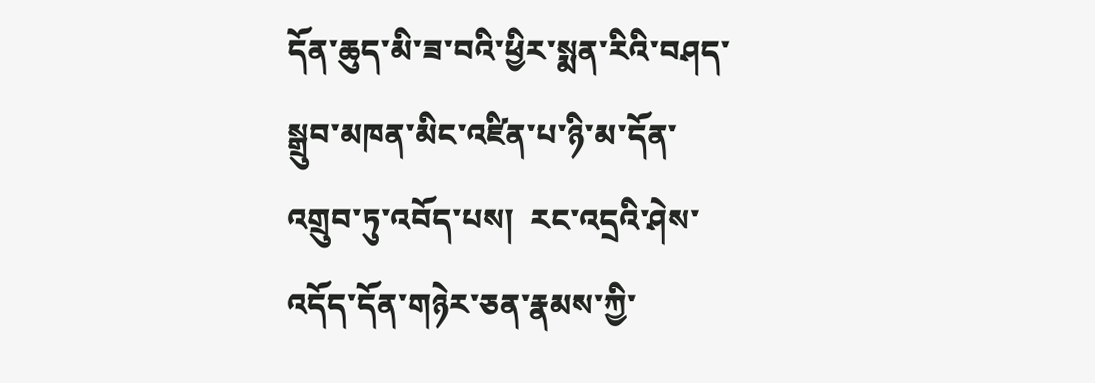དོན་ཆུད་མི་ཟ་བའི་ཕྱིར་སྨན་རིའི་བཤད་སྒྲུབ་མཁན་མིང་འཛིན་པ་ཉི་མ་དོན་འགྲུབ་ཏུ་འབོད་པས།  རང་འདྲའི་ཤེས་འདོད་དོན་གཉེར་ཅན་རྣམས་ཀྱི་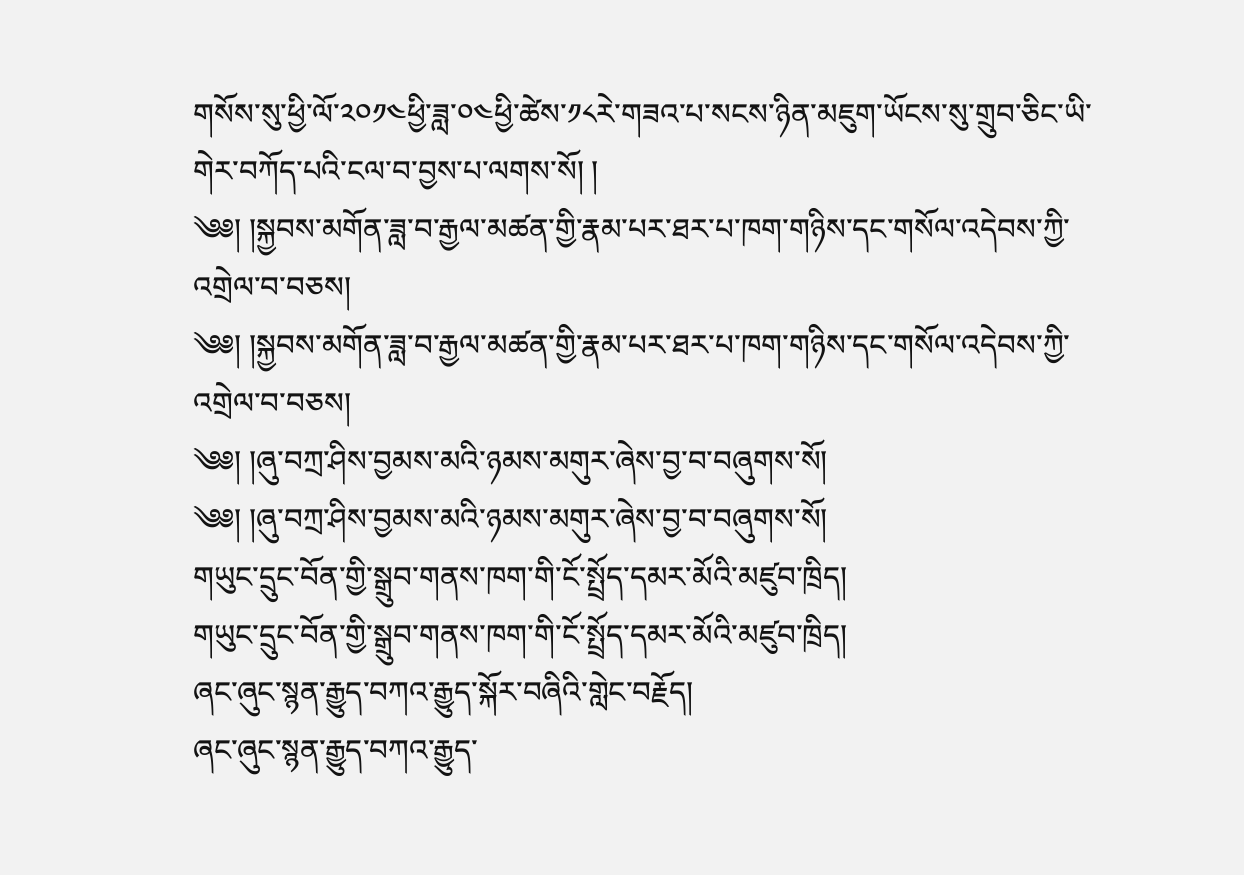གསོས་སུ་ཕྱི་ལོ་༢༠༡༤ཕྱི་ཟླ་༠༤ཕྱི་ཚེས་༡༨རེ་གཟའ་པ་སངས་ཉིན་མཇུག་ཡོངས་སུ་གྲུབ་ཅིང་ཡི་གེར་བཀོད་པའི་ངལ་བ་བྱས་པ་ལགས་སོ། །
༄༅། །སྐྱབས་མགོན་ཟླ་བ་རྒྱལ་མཚན་གྱི་རྣམ་པར་ཐར་པ་ཁག་གཉིས་དང་གསོལ་འདེབས་ཀྱི་འགྲེལ་བ་བཅས།
༄༅། །སྐྱབས་མགོན་ཟླ་བ་རྒྱལ་མཚན་གྱི་རྣམ་པར་ཐར་པ་ཁག་གཉིས་དང་གསོལ་འདེབས་ཀྱི་འགྲེལ་བ་བཅས།
༄༅། །ཞུ་བཀྲ་ཤིས་བྱམས་མའི་ཉམས་མགུར་ཞེས་བྱ་བ་བཞུགས་སོ།
༄༅། །ཞུ་བཀྲ་ཤིས་བྱམས་མའི་ཉམས་མགུར་ཞེས་བྱ་བ་བཞུགས་སོ།
གཡུང་དྲུང་བོན་གྱི་སྒྲུབ་གནས་ཁག་གི་ངོ་སྤྲོད་དམར་མོའི་མཛུབ་ཁྲིད།
གཡུང་དྲུང་བོན་གྱི་སྒྲུབ་གནས་ཁག་གི་ངོ་སྤྲོད་དམར་མོའི་མཛུབ་ཁྲིད།
ཞང་ཞུང་སྙན་རྒྱུད་བཀའ་རྒྱུད་སྐོར་བཞིའི་གླེང་བརྗོད།
ཞང་ཞུང་སྙན་རྒྱུད་བཀའ་རྒྱུད་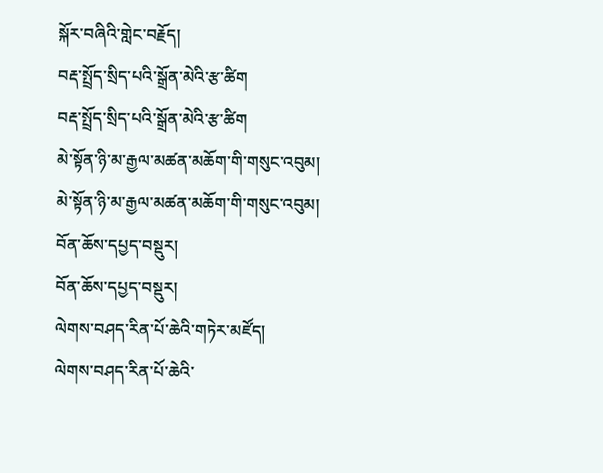སྐོར་བཞིའི་གླེང་བརྗོད།
བརྡ་སྤྲོད་སྲིད་པའི་སྒྲོན་མེའི་རྩ་ཚིག
བརྡ་སྤྲོད་སྲིད་པའི་སྒྲོན་མེའི་རྩ་ཚིག
མེ་སྟོན་ཉི་མ་རྒྱལ་མཚན་མཆོག་གི་གསུང་འབུམ།
མེ་སྟོན་ཉི་མ་རྒྱལ་མཚན་མཆོག་གི་གསུང་འབུམ།
བོན་ཆོས་དཔྱད་བསྡུར།
བོན་ཆོས་དཔྱད་བསྡུར།
ལེགས་བཤད་རིན་པོ་ཆེའི་གཏེར་མཛོད།
ལེགས་བཤད་རིན་པོ་ཆེའི་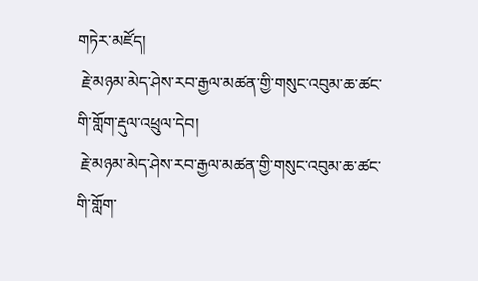གཏེར་མཛོད།
 རྗེ་མཉམ་མེད་ཤེས་རབ་རྒྱལ་མཚན་གྱི་གསུང་འབུམ་ཆ་ཚང་གི་གློག་རྡུལ་འཕྲུལ་དེབ།
 རྗེ་མཉམ་མེད་ཤེས་རབ་རྒྱལ་མཚན་གྱི་གསུང་འབུམ་ཆ་ཚང་གི་གློག་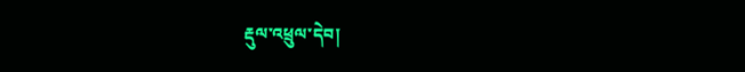རྡུལ་འཕྲུལ་དེབ།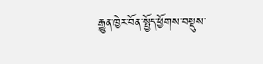རྒྱུན་ཁྱེར་བོན་སྤྱོད་ཕྱོགས་བསྡུས་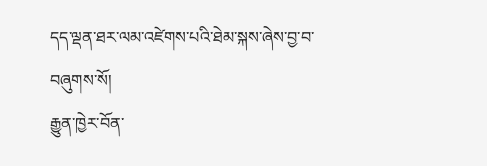དད་ལྡན་ཐར་ལམ་འཛེགས་པའི་ཐེམ་སྐས་ཞེས་བྱ་བ་བཞུགས་སོ།
རྒྱུན་ཁྱེར་བོན་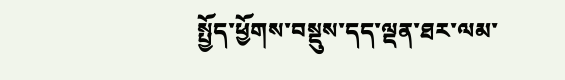སྤྱོད་ཕྱོགས་བསྡུས་དད་ལྡན་ཐར་ལམ་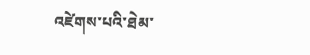འཛེགས་པའི་ཐེམ་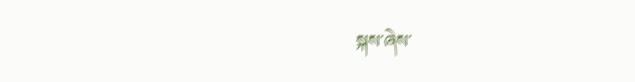སྐས་ཞེས་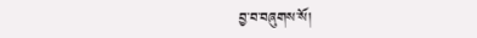བྱ་བ་བཞུགས་སོ།